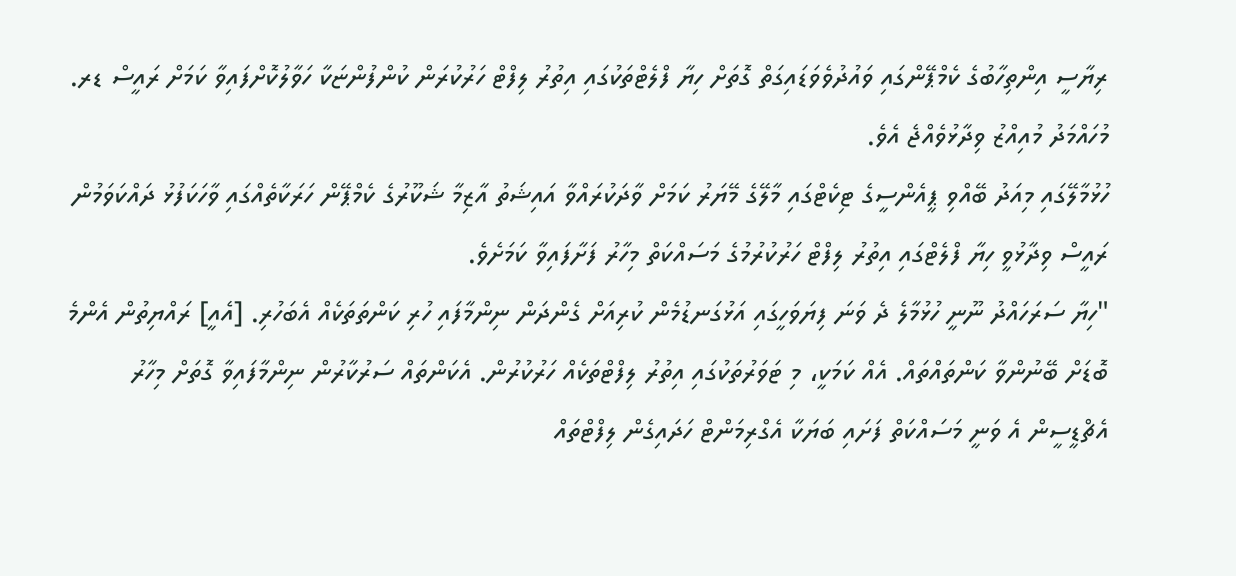ރިޔާސީ އިންތިހާބުގެ ކެމްޕޭންގައި ވައުދުވެވަޑައިގަތް ގޮތަށް ހިޔާ ފްލެޓްތަކުގައި އިތުރު ލިފްޓް ހަރުކުރަން ކުންފުންޏަކާ ހަވާލުކޮށްފައިވާ ކަމަށް ރައީސް ޑރ. މުހައްމަދު މުއިއްޒު ވިދާޅުވެއްޖެ އެވެ.
ހުޅުމާލޭގައި މިއަދު ބޭއްވި ޕީއެންސީގެ ޓިކެޓްގައި މާލޭގެ މޭޔަރު ކަމަށް ވާދަކުރައްވާ އައިޝަތު އާޒިމާ ޝަކޫރުގެ ކެމްޕޭން ހަރަކާތެއްގައި ވާހަކަފުޅު ދައްކަވަމުން ރައީސް ވިދާޅުވީ ހިޔާ ފްލެޓްގައި އިތުރު ލިފްޓް ހަރުކުރުމުގެ މަސައްކަތް މިހާރު ފަށާފައިވާ ކަމަށެވެ.
"ހިޔާ ސަރަހައްދު ނޫނީ ހުޅުމާލެ ދެ ވަނަ ފިޔަވަހީގައި އަޅުގަނޑުމެން ކުރިއަށް ގެންދަން ނިންމާފައި ހުރި ކަންތަތަކެއް އެބަހުރި. [އެއީ] ރައްޔިތުން އެންމެ ބޮޑަށް ބޭނުންވާ ކަންތައްތައް. އެއް ކަމަކީ، މި ޓަވަރުތަކުގައި އިތުރު ލިފްޓްތަކެއް ހަރުކުރުން. އެކަންތައް ސަރުކާރުން ނިންމާފައިވާ ގޮތަށް މިހާރު އެޗްޑީސީން އެ ވަނީ މަސައްކަތް ފަށައި ބަޔަކާ އެގްރިމަންޓް ހަދައިގެން ލިފްޓްތައް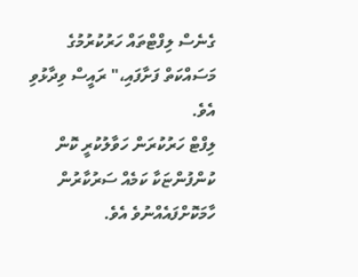ގެނެސް ލިފްޓްތައް ހަރުކުރުމުގެ މަސައްކަތް ފަށާފައި،" ރައީސް ވިދާޅުވި އެވެ.
ލިފްޓް ހަރުކުރަން ހަވާލުކުރީ ކޮން ކުންފުންޏަކާ ކަމެއް ސަރުކާރުން ހާމަކޮށްފައެއްނުވެ އެވެ.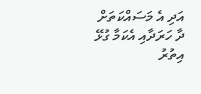އަދި އެ މަސައްކަތަށް ދާ ހަރަދާއި އެކަމާ ގުޅޭ އިތުރު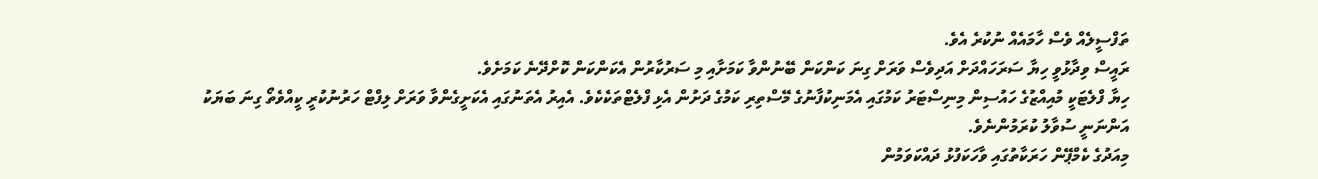ތަފްސީލެއް ވެސް ހާމައެއް ނުކުރެ އެވެ.
ރައީސް ވިދާޅުވީ ހިޔާ ސަރަހައްދަށް އަދިވެސް ވަރަށް ގިނަ ކަންކަން ބޭނުންވާ ކަމަށާއި މި ސަރުކާރުން އެކަންކަން ކޮށްދޭނެ ކަމަށެވެ.
ހިޔާ ފްލެޓަކީ މުއިއްޒުގެ ހައުސިން މިނިސްޓަރު ކަމުގައި އެމަނިކުފާނުގެ މޭސްތިރި ކަމުގެ ދަށުން އެޅި ފްލެޓްތަކެކެވެ. އެއިރު އެތަނުގައި އެކަށީގެންވާ ވަރަށް ލިފްޓް ހަރުނުކުރީ ކީއްވެތޯ ގިނަ ބަޔަކު އަންނަނީ ސުވާލު ކުރަމުންނެވެ.
މިއަދުގެ ކެމްޕޭން ހަރަކާތުގައި ވާހަކަފުޅު ދައްކަވަމުން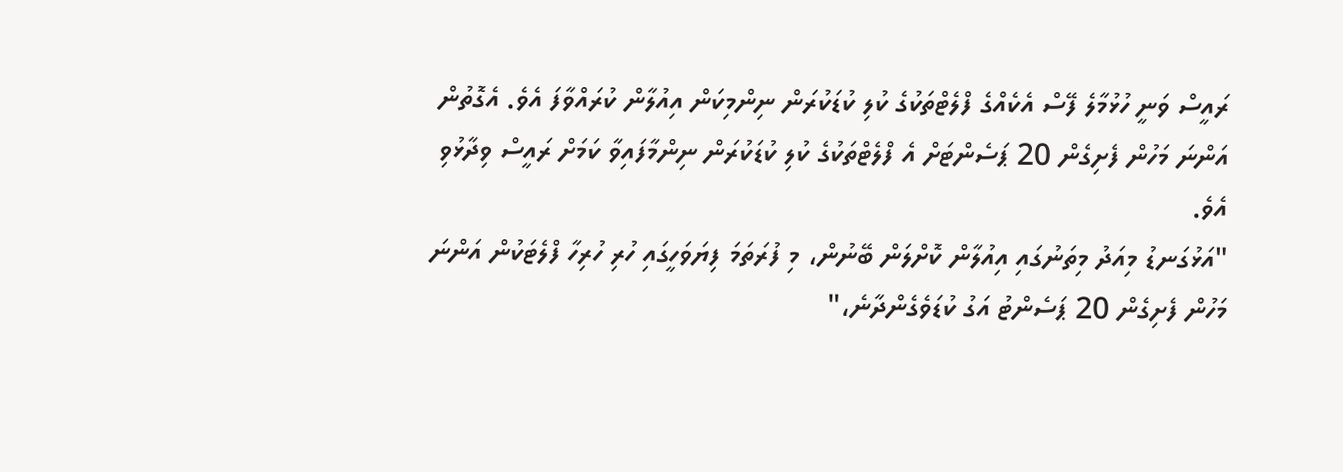ރައީސް ވަނީ ހުޅުމާލެ ފޭސް އެކެއްގެ ފްލެޓްތަކުގެ ކުލި ކުޑަކުރަން ނިންމިކަން އިއުލާން ކުރައްވާފަ އެވެ. އެގޮތުން އަންނަ މަހުން ފެށިގެން 20 ޕަސެންޓަށް އެ ފްލެޓްތަކުގެ ކުލި ކުޑަކުރަން ނިންމާފައިވާ ކަމަށް ރައީސް ވިދާޅުވި އެވެ.
"އަޅުގަނޑު މިއަދު މިތަނުގައި އިއުލާން ކޮށްލަން ބޭނުން، މި ފުރަތަމަ ފިޔަވަހީގައި ހުރި ހުރިހާ ފްލެޓަކުން އަންނަ މަހުން ފެށިގެން 20 ޕަސެންޓު އަގު ކުޑަވެގެންދާނެ،"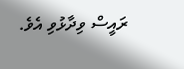ރައީސް ވިދާޅުވި އެވެ.